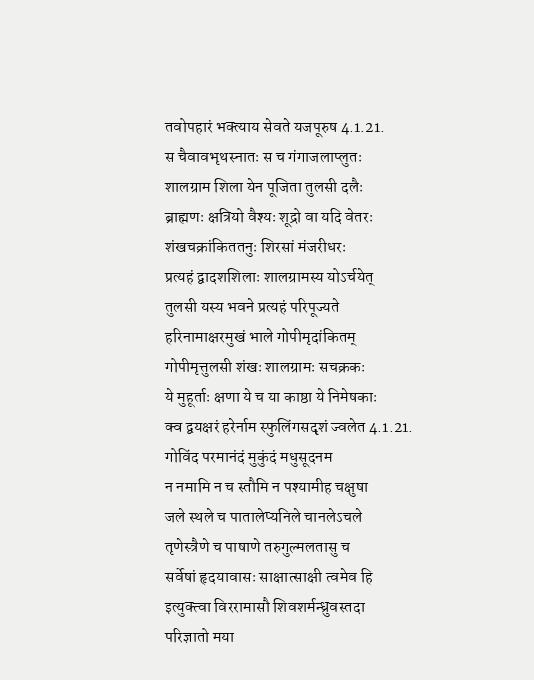तवोपहारं भक्त्याय सेवते यजपूरुष 4.1.21.
स चैवावभृथस्नातः स च गंगाजलाप्लुतः
शालग्राम शिला येन पूजिता तुलसी दलैः
ब्राह्मणः क्षत्रियो वैश्यः शूद्रो वा यदि वेतरः
शंखचक्रांकिततनुः शिरसां मंजरीधरः
प्रत्यहं द्वादशशिलाः शालग्रामस्य योऽर्चयेत्
तुलसी यस्य भवने प्रत्यहं परिपूज्यते
हरिनामाक्षरमुखं भाले गोपीमृदांकितम्
गोपीमृत्तुलसी शंखः शालग्रामः सचक्रकः
ये मुहूर्ताः क्षणा ये च या काष्ठा ये निमेषकाः
क्व द्वयक्षरं हरेर्नाम स्फुलिंगसदृशं ज्वलेत 4.1.21.
गोविंद परमानंदं मुकुंदं मधुसूदनम
न नमामि न च स्तौमि न पश्यामीह चक्षुषा
जले स्थले च पातालेप्यनिले चानलेऽचले
तृणेस्त्रैणे च पाषाणे तरुगुल्मलतासु च
सर्वेषां हृदयावासः साक्षात्साक्षी त्वमेव हि
इत्युक्त्वा विररामासौ शिवशर्मन्ध्रुवस्तदा
परिज्ञातो मया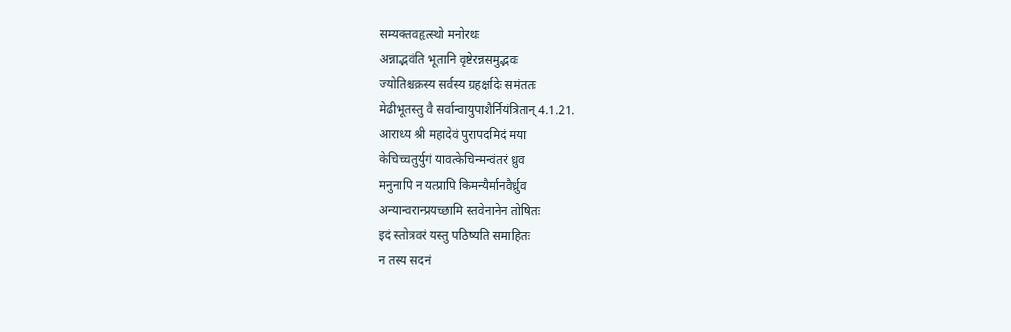सम्यक्तवहृत्स्थो मनोरथः
अन्नाद्भवंति भूतानि वृष्टेरन्नसमुद्भवः
ज्योतिश्चक्रस्य सर्वस्य ग्रहर्क्षादेः समंततः
मेढीभूतस्तु वै सर्वान्वायुपाशैर्नियंत्रितान् 4.1.21.
आराध्य श्री महादेवं पुरापदमिदं मया
केचिच्चतुर्युगं यावत्केचिन्मन्वंतरं ध्रुव
मनुनापि न यत्प्रापि किमन्यैर्मानवैर्ध्रुव
अन्यान्वरान्प्रयच्छामि स्तवेनानेन तोषितः
इदं स्तोत्रवरं यस्तु पठिष्यति समाहितः
न तस्य सदनं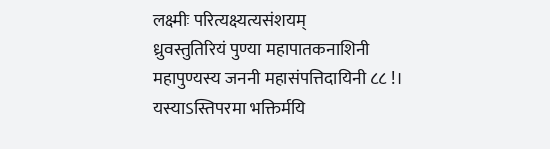लक्ष्मीः परित्यक्ष्यत्यसंशयम्
ध्रुवस्तुतिरियं पुण्या महापातकनाशिनी
महापुण्यस्य जननी महासंपत्तिदायिनी ८८ !। यस्याऽस्तिपरमा भक्तिर्मयि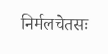निर्मलचेतसः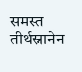समस्त तीर्थस्नानेन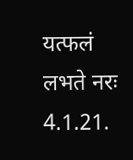यत्फलं लभते नरः 4.1.21.